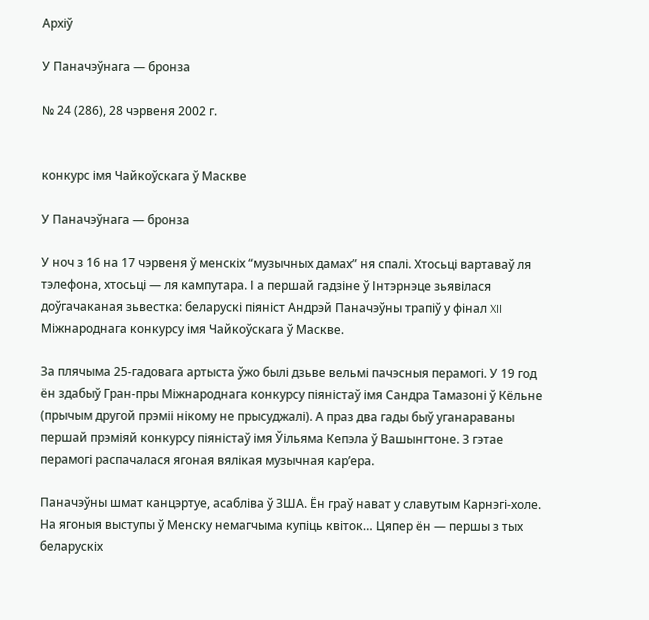Архіў

У Паначэўнага — бронза

№ 24 (286), 28 чэрвеня 2002 г.


конкурс імя Чайкоўскага ў Маскве

У Паначэўнага — бронза

У ноч з 16 на 17 чэрвеня ў менскіх “музычных дамах” ня спалі. Хтосьці вартаваў ля тэлефона, хтосьці — ля кампутара. І а першай гадзіне ў Інтэрнэце зьявілася доўгачаканая зьвестка: беларускі піяніст Андрэй Паначэўны трапіў у фінал XII Міжнароднага конкурсу імя Чайкоўскага ў Маскве.

За плячыма 25-гадовага артыста ўжо былі дзьве вельмі пачэсныя перамогі. У 19 год ён здабыў Гран-пры Міжнароднага конкурсу піяністаў імя Сандра Тамазоні ў Кёльне (прычым другой прэміі нікому не прысуджалі). А праз два гады быў уганараваны першай прэміяй конкурсу піяністаў імя Ўільяма Кепэла ў Вашынгтоне. З гэтае перамогі распачалася ягоная вялікая музычная кар’ера.

Паначэўны шмат канцэртуе, асабліва ў ЗША. Ён граў нават у славутым Карнэгі-холе. На ягоныя выступы ў Менску немагчыма купіць квіток… Цяпер ён — першы з тых беларускіх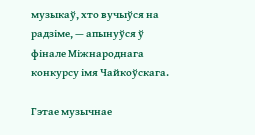музыкаў, хто вучыўся на радзіме, — апынуўся ў фінале Міжнароднага конкурсу імя Чайкоўскага.

Гэтае музычнае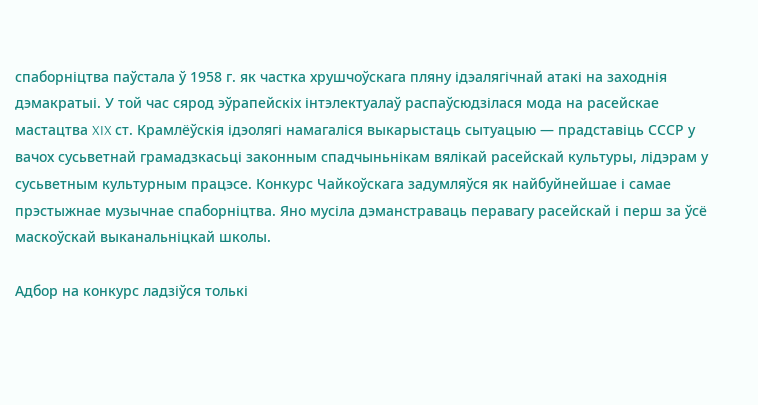спаборніцтва паўстала ў 1958 г. як частка хрушчоўскага пляну ідэалягічнай атакі на заходнія дэмакратыі. У той час сярод эўрапейскіх інтэлектуалаў распаўсюдзілася мода на расейскае мастацтва XIX ст. Крамлёўскія ідэолягі намагаліся выкарыстаць сытуацыю — прадставіць СССР у вачох сусьветнай грамадзкасьці законным спадчыньнікам вялікай расейскай культуры, лідэрам у сусьветным культурным працэсе. Конкурс Чайкоўскага задумляўся як найбуйнейшае і самае прэстыжнае музычнае спаборніцтва. Яно мусіла дэманстраваць перавагу расейскай і перш за ўсё маскоўскай выканальніцкай школы.

Адбор на конкурс ладзіўся толькі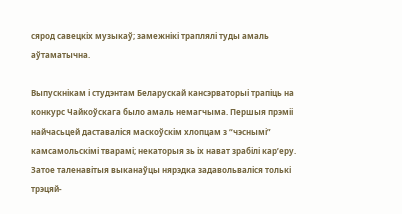сярод савецкіх музыкаў; замежнікі траплялі туды амаль аўтаматычна.

Выпускнікам і студэнтам Беларускай кансэрваторыі трапіць на конкурс Чайкоўскага было амаль немагчыма. Першыя прэміі найчасьцей даставаліся маскоўскім хлопцам з “чэснымі” камсамольскімі тварамі; некаторыя зь іх нават зрабілі кар’еру. Затое таленавітыя выканаўцы нярэдка задавольваліся толькі трэцяй-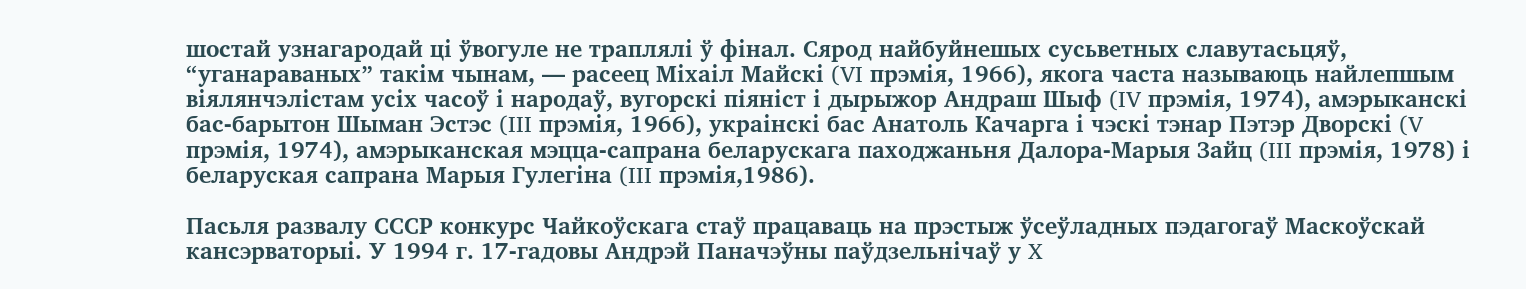шостай узнагародай ці ўвогуле не траплялі ў фінал. Сярод найбуйнешых сусьветных славутасьцяў, “уганараваных” такім чынам, — расеец Міхаіл Майскі (VI прэмія, 1966), якога часта называюць найлепшым віялянчэлістам усіх часоў і народаў, вугорскі піяніст і дырыжор Андраш Шыф (IV прэмія, 1974), амэрыканскі бас-барытон Шыман Эстэс (III прэмія, 1966), украінскі бас Анатоль Качарга і чэскі тэнар Пэтэр Дворскі (V прэмія, 1974), амэрыканская мэцца-сапрана беларускага паходжаньня Далора-Марыя Зайц (III прэмія, 1978) і беларуская сапрана Марыя Гулегіна (III прэмія,1986).

Пасьля развалу СССР конкурс Чайкоўскага стаў працаваць на прэстыж ўсеўладных пэдагогаў Маскоўскай кансэрваторыі. У 1994 г. 17-гадовы Андрэй Паначэўны паўдзельнічаў у X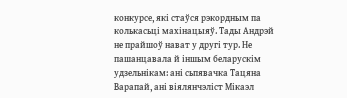конкурсе, які стаўся рэкордным па колькасьці махінацыяў. Тады Андрэй не прайшоў нават у другі тур. Не пашанцавала й іншым беларускім удзельнікам: ані сьпявачка Тацяна Варапай, ані віялянчэліст Мікаэл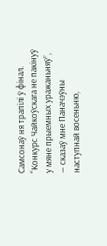Самсонаў ня трапілі ў фінал. “Конкурс Чайкоўскага не пакінуў у мяне прыемных уражаньняў”, — сказаў мне Паначэўны наступнай восеньню,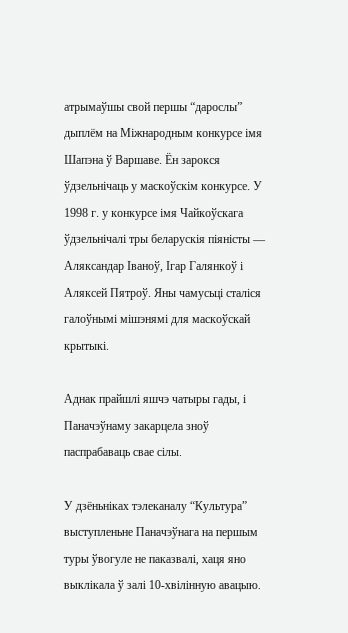атрымаўшы свой першы “дарослы” дыплём на Міжнародным конкурсе імя Шапэна ў Варшаве. Ён зарокся ўдзельнічаць у маскоўскім конкурсе. У 1998 г. у конкурсе імя Чайкоўскага ўдзельнічалі тры беларускія піяністы — Аляксандар Іваноў, Ігар Галянкоў і Аляксей Пятроў. Яны чамусьці сталіся галоўнымі мішэнямі для маскоўскай крытыкі.

Аднак прайшлі яшчэ чатыры гады, і Паначэўнаму закарцела зноў паспрабаваць свае сілы.

У дзёньніках тэлеканалу “Культура” выступленьне Паначэўнага на першым туры ўвогуле не паказвалі, хаця яно выклікала ў залі 10-хвілінную авацыю.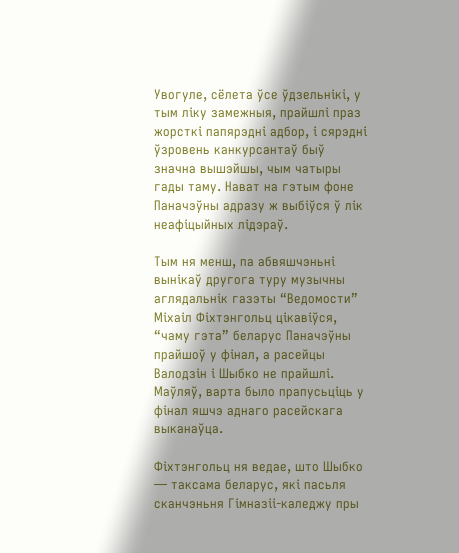Увогуле, сёлета ўсе ўдзельнікі, у тым ліку замежныя, прайшлі праз жорсткі папярэдні адбор, і сярэдні ўзровень канкурсантаў быў значна вышэйшы, чым чатыры гады таму. Нават на гэтым фоне Паначэўны адразу ж выбіўся ў лік неафіцыйных лідэраў.

Тым ня менш, па абвяшчэньні вынікаў другога туру музычны аглядальнік газэты “Ведомости” Міхаіл Фіхтэнгольц цікавіўся, “чаму гэта” беларус Паначэўны прайшоў у фінал, а расейцы Валодзін і Шыбко не прайшлі. Маўляў, варта было прапусьціць у фінал яшчэ аднаго расейскага выканаўца.

Фіхтэнгольц ня ведае, што Шыбко — таксама беларус, які пасьля сканчэньня Гімназіі-каледжу пры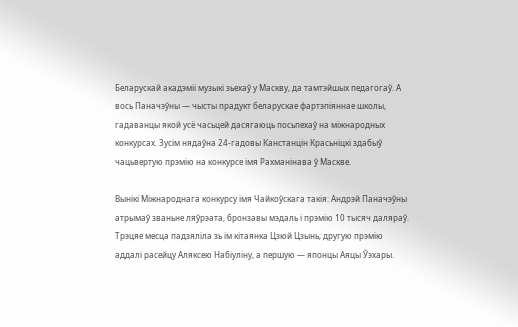Беларускай акадэміі музыкі зьехаў у Маскву, да тамтэйшых педагогаў. А вось Паначэўны — чысты прадукт беларускае фартэпіяннае школы, гадаванцы якой усё часьцей дасягаюць посьпехаў на міжнародных конкурсах. Зусім нядаўна 24-гадовы Канстанцін Красьніцкі здабыў чацьвертую прэмію на конкурсе імя Рахманінава ў Маскве.

Вынікі Міжнароднага конкурсу імя Чайкоўскага такія: Андрэй Паначэўны атрымаў званьне ляўрэата, бронзавы мэдаль і прэмію 10 тысяч даляраў. Трэцяе месца падзяліла зь ім кітаянка Цзюй Цзынь; другую прэмію аддалі расейцу Аляксею Набіуліну, а першую — японцы Аяцы Ўэхары.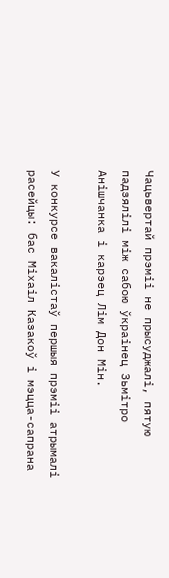Чацьвертай прэміі не прысуджалі, пятую падзялілі між сабою ўкраінец Зьмітро Анішчанка і карэец Лім Дон Мін.

У конкурсе вакалістаў першыя прэміі атрымалі расейцы: бас Міхаіл Казакоў і мэцца-сапрана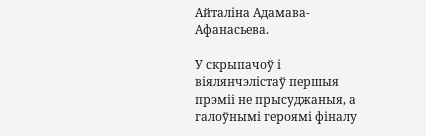Айталіна Адамава-Афанасьева.

У скрыпачоў і віялянчэлістаў першыя прэміі не прысуджаныя, а галоўнымі героямі фіналу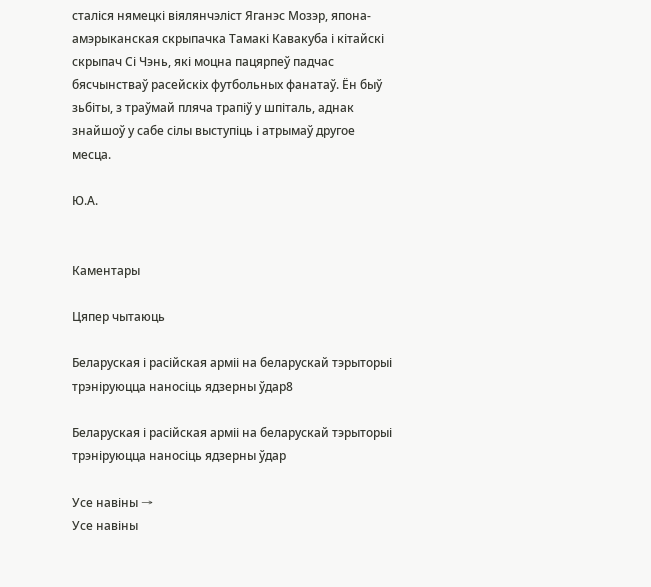сталіся нямецкі віялянчэліст Яганэс Мозэр, япона-амэрыканская скрыпачка Тамакі Кавакуба і кітайскі скрыпач Сі Чэнь, які моцна пацярпеў падчас бясчынстваў расейскіх футбольных фанатаў. Ён быў зьбіты, з траўмай пляча трапіў у шпіталь, аднак знайшоў у сабе сілы выступіць і атрымаў другое месца.

Ю.А.


Каментары

Цяпер чытаюць

Беларуская і расійская арміі на беларускай тэрыторыі трэніруюцца наносіць ядзерны ўдар8

Беларуская і расійская арміі на беларускай тэрыторыі трэніруюцца наносіць ядзерны ўдар

Усе навіны →
Усе навіны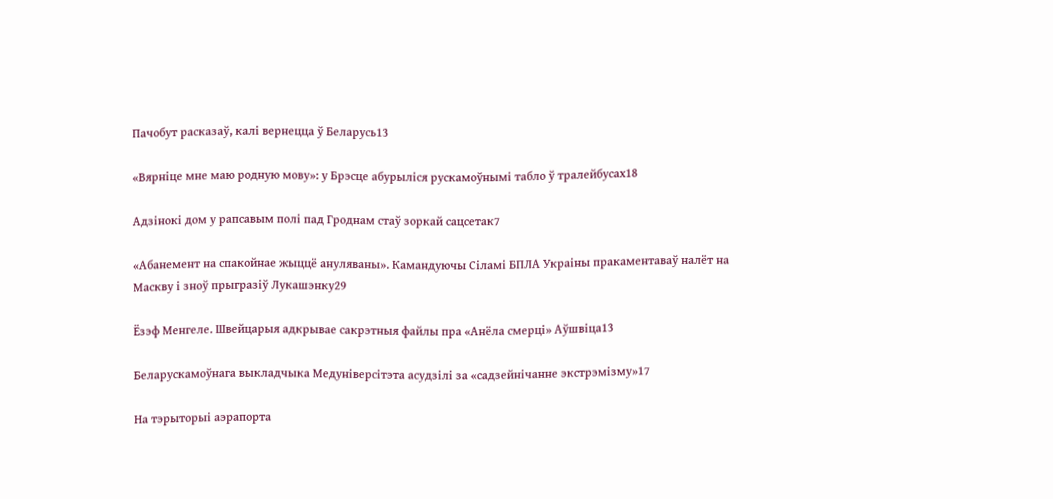Пачобут расказаў, калі вернецца ў Беларусь13

«Вярніце мне маю родную мову»: у Брэсце абурыліся рускамоўнымі табло ў тралейбусах18

Адзінокі дом у рапсавым полі пад Гроднам стаў зоркай сацсетак7

«Абанемент на спакойнае жыццё ануляваны». Камандуючы Сіламі БПЛА Украіны пракаментаваў налёт на Маскву і зноў прыгразіў Лукашэнку29

Ёзэф Менгеле. Швейцарыя адкрывае сакрэтныя файлы пра «Анёла смерці» Аўшвіца13

Беларускамоўнага выкладчыка Медуніверсітэта асудзілі за «садзейнічанне экстрэмізму»17

На тэрыторыі аэрапорта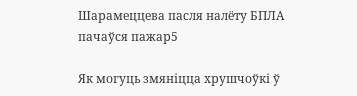Шарамеццева пасля налёту БПЛА пачаўся пажар5

Як могуць змяніцца хрушчоўкі ў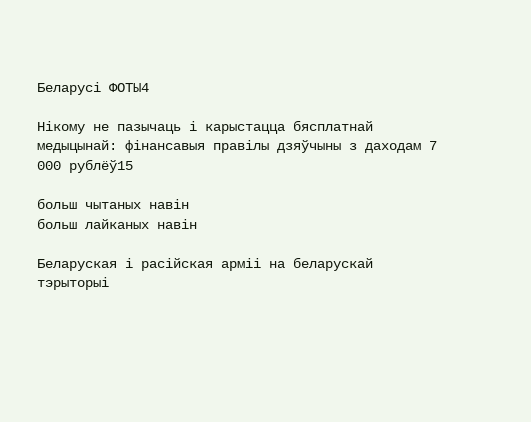Беларусі ФОТЫ4

Нікому не пазычаць і карыстацца бясплатнай медыцынай: фінансавыя правілы дзяўчыны з даходам 7 000 рублёў15

больш чытаных навін
больш лайканых навін

Беларуская і расійская арміі на беларускай тэрыторыі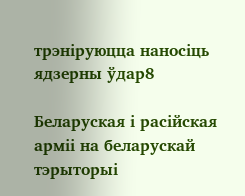трэніруюцца наносіць ядзерны ўдар8

Беларуская і расійская арміі на беларускай тэрыторыі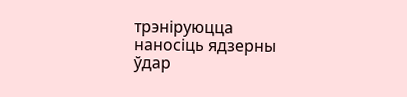трэніруюцца наносіць ядзерны ўдар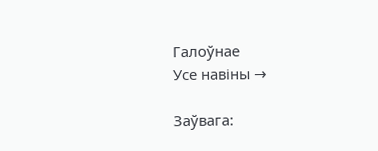Галоўнае
Усе навіны →

Заўвага: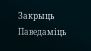Закрыць Паведаміць